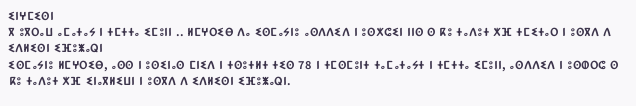ⵉⵏⵖⵎⵉⵙⵏ
ⴳ ⵓⴳⵔⴰⵡ ⴰⵎⴰⵜⴰⵢ ⵏ ⵜⵎⵜⵜⴰ ⵉⵎⵓⵏⵏ .. ⵍⵎⵖⵔⵉⴱ ⴷⴰ ⵉⵙⵎⴰⵢⵏⵓ ⴰⵙⴷⴷⵉⴷ ⵏ ⵓⵙⵅⵛⵉⵏ ⵏⵏⵙ ⵙ ⴽⵓ ⵜⴰⴷⵓⵜ ⵅⴼ ⵜⵎⵉⵜⴰⵔ ⵏ ⵓⵙⴳⴷ ⴷ ⵉⴷⵍⵉⵙⵏ ⵉⴼⵓⵥⴰⵕⵏ
ⵉⵙⵎⴰⵢⵏⵓ ⵍⵎⵖⵔⵉⴱ, ⴰⵙⵙ ⵏ ⵓⵙⵉⵏⴰⵙ ⵎⵏⵉⴷ ⵏ ⵜⵙⵓⵜⵍⵜ ⵜⵉⵙ 78 ⵏ ⵜⵎⵙⵎⵓⵏⵜ ⵜⴰⵎⴰⵜⴰⵢⵜ ⵏ ⵜⵎⵜⵜⴰ ⵉⵎⵓⵏⵏ, ⴰⵙⴷⴷⵉⴷ ⵏ ⵓⵙⵀⵔⵛ ⵙ ⴽⵓ ⵜⴰⴷⵓⵜ ⵅⴼ ⵉⵏⴰⴳⵍⵉⵡⵏ ⵏ ⵓⵙⴳⴷ ⴷ ⵉⴷⵍⵉⵙⵏ ⵉⴼⵓⵥⴰⵕⵏ.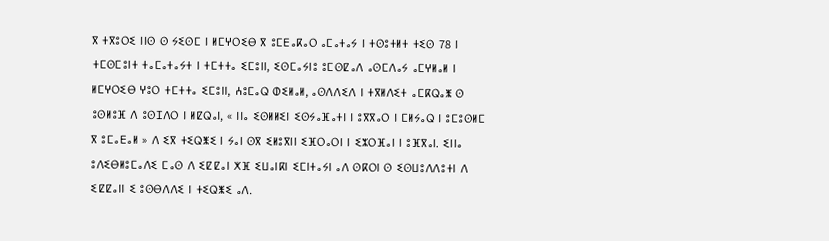ⴳ ⵜⴳⵓⵔⵉ ⵏⵏⵙ ⵙ ⵢⵉⵙⵎ ⵏ ⵍⵎⵖⵔⵉⴱ ⴳ ⵓⵎⴹⴰⴽⴰⵔ ⴰⵎⴰⵜⴰⵢ ⵏ ⵜⵙⵓⵜⵍⵜ ⵜⵉⵙ 78 ⵏ ⵜⵎⵙⵎⵓⵏⵜ ⵜⴰⵎⴰⵜⴰⵢⵜ ⵏ ⵜⵎⵜⵜⴰ ⵉⵎⵓⵏⵏ, ⵉⵙⵎⴰⵢⵏⵓ ⵓⵎⵙⵇⴰⴷ ⴰⵙⵎⴷⴰⵢ ⴰⵎⵖⵍⴰⵍ ⵏ ⵍⵎⵖⵔⵉⴱ ⵖⵓⵔ ⵜⵎⵜⵜⴰ ⵉⵎⵓⵏⵏ, ⵄⵓⵎⴰⵕ ⵀⵉⵍⴰⵍ, ⴰⵙⴷⴷⵉⴷ ⵏ ⵜⴳⵍⴷⵉⵜ ⴰⵎⴽⵕⴰⵥ ⵙ ⵓⵙⵍⵓⴼ ⴷ ⵓⵙⵊⴷⵔ ⵏ ⵍⵇⵕⴰⵏ, « ⵏⵏⴰ ⵉⵙⵍⵍⵉⵏ ⵉⵙⵢⴰⴼⴰⵜⵏ ⵏ ⵓⴳⴳⴰⵔ ⵏ ⵎⵍⵢⴰⵕ ⵏ ⵓⵎⵓⵙⵍⵎ ⴳ ⵓⵎⴰⴹⴰⵍ » ⴷ ⵉⴳ ⵜⵉⵕⵥⵉ ⵏ ⵢⴰⵏ ⵙⴳ ⵉⵍⵓⴳⵏⵏ ⵉⴼⵔⴰⵔⵏ ⵏ ⵉⵣⵔⴼⴰⵏ ⵏ ⵓⴼⴳⴰⵏ. ⵉⵏⵏⴰ ⵓⴷⵉⴱⵍⵓⵎⴰⴷⵉ ⵎⴰⵙ ⴷ ⵉⵇⵇⴰⵏ ⵅⴼ ⵉⵡⴰⵏⴽⵏ ⵉⵎⵏⵜⴰⵢⵏ ⴰⴷ ⵙⴽⵔⵏ ⵙ ⵉⵙⵡⵓⴷⴷⵓⵜⵏ ⴷ ⵉⵇⵇⴰⵏⵏ ⵉ ⵓⵙⴱⴷⴷⵉ ⵏ ⵜⵉⵕⵥⵉ ⴰⴷ.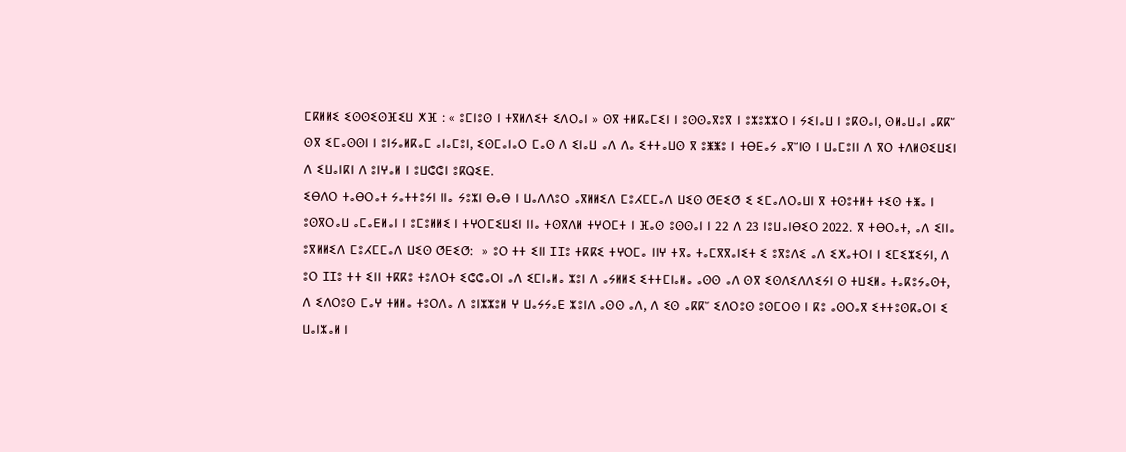ⵎⴽⵍⵍⵉ ⵉⵙⵙⵉⵙⴼⵉⵡ ⵅⴼ : « ⵓⵎⵏⵓⵙ ⵏ ⵜⴳⵍⴷⵉⵜ ⵉⴷⵔⴰⵏ » ⵙⴳ ⵜⵍⴽⴰⵎⵉⵏ ⵏ ⵓⵙⵙⴰⴳⵓⴳ ⵏ ⵓⵣⵓⵣⵣⵔ ⵏ ⵢⵉⵏⴰⵡ ⵏ ⵓⴽⵙⴰⵏ, ⵙⵍⴰⵡⴰⵏ ⴰⴽⴽⵯ ⵙⴳ ⵉⵎⴰⵙⵙⵏ ⵏ ⵓⵏⵢⴰⵍⴽⴰⵎ ⴰⵏⴰⵎⵓⵏ, ⵉⵙⵎⴰⵏⴰⵔ ⵎⴰⵙ ⴷ ⵉⵏⴰⵡ ⴰⴷ ⴷⴰ ⵉⵜⵜⴰⵡⵙ ⴳ ⵓⵥⵥⵓ ⵏ ⵜⴱⴹⴰⵢ ⴰⴳⵯⵏⵙ ⵏ ⵡⴰⵎⵓⵏⵏ ⴷ ⴳⵔ ⵜⴷⵍⵙⵉⵡⵉⵏ ⴷ ⵉⵡⴰⵏⴽⵏ ⴷ ⵓⵏⵖⴰⵍ ⵏ ⵓⵡⵛⵛⵏ ⵓⴽⵕⵉⴹ.
ⵉⴱⴷⵔ ⵜⴰⴱⵔⴰⵜ ⵢⴰⵜⵜⵓⵢⵏ ⵏⵏⴰ ⵢⵓⵣⵏ ⴱⴰⴱ ⵏ ⵡⴰⴷⴷⵓⵔ ⴰⴳⵍⵍⵉⴷ ⵎⵓⵃⵎⵎⴰⴷ ⵡⵉⵙ ⵚⴹⵉⵚ ⵉ ⵉⵎⴰⴷⵔⴰⵡⵏ ⴳ ⵜⵙⵓⵜⵍⵜ ⵜⵉⵙ ⵜⵥⴰ ⵏ ⵓⵙⴳⵔⴰⵡ ⴰⵎⴰⴹⵍⴰⵏ ⵏ ⵓⵎⵓⵍⵍⵉ ⵏ ⵜⵖⵔⵎⵉⵡⵉⵏ ⵏⵏⴰ ⵜⵙⴳⴷⵍ ⵜⵖⵔⵎⵜ ⵏ ⴼⴰⵙ ⵓⵙⵙⴰⵏ ⵏ 22 ⴷ 23 ⵏⵓⵡⴰⵏⴱⵉⵔ 2022. ⴳ ⵜⴱⵔⴰⵜ, ⴰⴷ ⵉⵏⵏⴰ ⵓⴳⵍⵍⵉⴷ ⵎⵓⵃⵎⵎⴰⴷ ⵡⵉⵙ ⵚⴹⵉⵚ:  » ⵓⵔ ⵜⵜ ⵉⵏⵏ ⵊⵊⵓ ⵜⴽⴽⵉ ⵜⵖⵔⵎⴰ ⵏⵏⵖ ⵜⴳⴰ ⵜⴰⵎⴳⴳⴰⵏⵉⵜ ⵉ ⵓⴳⵓⴷⵉ ⴰⴷ ⵉⵅⴰⵜⵔⵏ ⵏ ⵉⵎⵉⵣⵉⵢⵏ, ⴷ ⵓⵔ ⵊⵊⵓ ⵜⵜ ⵉⵏⵏ ⵜⴽⴽⵓ ⵜⵓⴷⵔⵜ ⵉⵛⵛⴰⵔⵏ ⴰⴷ ⵉⵎⵏⴰⵍⴰ ⵣⵓⵏ ⴷ ⴰⵢⵍⵍⵉ ⵉⵜⵜⵎⵏⴰⵍⴰ ⴰⵙⵙ ⴰⴷ ⵙⴳ ⵉⵙⴷⵉⴷⴷⵉⵢⵏ ⵙ ⵜⵡⵉⵍⴰ ⵜⴰⴽⵓⵢⴰⵙⵜ, ⴷ ⵉⴷⵔⵓⵙ ⵎⴰⵖ ⵜⵍⵍⴰ ⵜⵓⵔⴷⴰ ⴷ ⵓⵏⵣⵣⵓⵍ ⵖ ⵡⴰⵢⵢⴰⴹ ⵣⵓⵏⴷ ⴰⵙⵙ ⴰⴷ, ⴷ ⵉⵙ ⴰⴽⴽⵯ ⵉⴷⵔⵓⵙ ⵓⵙⵎⵔⵙ ⵏ ⴽⵓ ⴰⵙⵔⴰⴳ ⵉⵜⵜⵓⵙⴽⴰⵔⵏ ⵉ ⵡⴰⵏⵣⴰⵍ ⵏ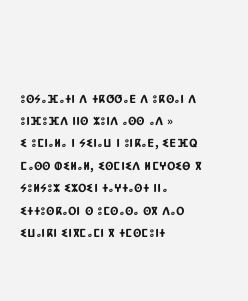ⵓⵙⵢⴰⴼⴰⵜⵏ ⴷ ⵜⴽⵚⵚⴰⴹ ⴷ ⵓⴽⵙⴰⵏ ⴷ ⵓⵏⴼⵓⴼⴷ ⵏⵏⵙ ⵣⵓⵏⴷ ⴰⵙⵙ ⴰⴷ »
ⵉ ⵓⵎⵏⴰⵍⴰ ⵏ ⵢⵉⵏⴰⵡ ⵏ ⵓⵏⴽⴰⴹ, ⵉⴹⴼⵕ ⵎⴰⵙⵙ ⵀⵉⵍⴰⵍ, ⵉⵙⵎⵏⵉⴷ ⵍⵎⵖⵔⵉⴱ ⴳ ⵢⵓⵍⵢⵓⵣ ⵉⵣⵔⵉⵏ ⵜⴰⵖⵜⴰⵙⵜ ⵏⵏⴰ ⵉⵜⵜⵓⵙⴽⴰⵔⵏ ⵙ ⵓⵎⵙⴰⵙⴰ ⵙⴳ ⴷⴰⵔ ⵉⵡⴰⵏⴽⵏ ⵉⵏⴳⵎⴰⵎⵏ ⴳ ⵜⵎⵙⵎⵓⵏⵜ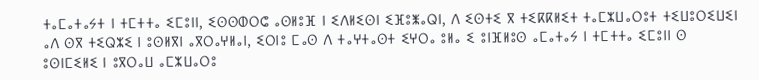ⵜⴰⵎⴰⵜⴰⵢⵜ ⵏ ⵜⵎⵜⵜⴰ ⵉⵎⵓⵏⵏ, ⵉⵙⵙⵀⵔⵛ ⴰⵙⵍⵓⴼ ⵏ ⵉⴷⵍⵉⵙⵏ ⵉⴼⵓⵥⴰⵕⵏ, ⴷ ⵉⵙⵜⵉ ⴳ ⵜⵉⴽⴽⵍⵉⵜ ⵜⴰⵎⵣⵡⴰⵔⵓⵜ ⵜⵉⵡⵓⵔⵉⵡⵉⵏ ⴰⴷ ⵙⴳ ⵜⵉⵕⵣⵉ ⵏ ⵓⵙⵍⴳⵏ ⴰⴳⵔⴰⵖⵍⴰⵏ, ⵉⵔⵏⵓ ⵎⴰⵙ ⴷ ⵜⴰⵖⵜⴰⵙⵜ ⵉⵖⵔⴰ ⵓⵍⴰ ⵉ ⵓⵏⴼⵍⵓⵙ ⴰⵎⴰⵜⴰⵢ ⵏ ⵜⵎⵜⵜⴰ ⵉⵎⵓⵏⵏ ⵙ ⵓⵙⵏⵎⵉⵍⵉ ⵏ ⵓⴳⵔⴰⵡ ⴰⵎⵣⵡⴰⵔⵓ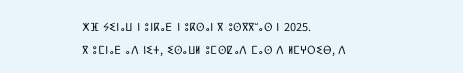ⵅⴼ ⵢⵉⵏⴰⵡ ⵏ ⵓⵏⴽⴰⴹ ⵏ ⵓⴽⵙⴰⵏ ⴳ ⵓⵙⴳⴳⵯⴰⵙ ⵏ 2025.
ⴳ ⵓⵎⵏⴰⴹ ⴰⴷ ⵏⵉⵜ, ⵉⵙⴰⵡⵍ ⵓⵎⵙⵇⴰⴷ ⵎⴰⵙ ⴷ ⵍⵎⵖⵔⵉⴱ, ⴷ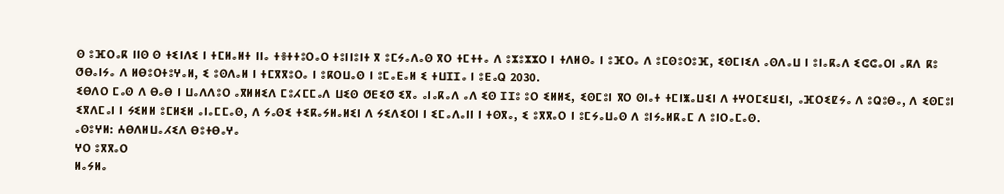ⵙ ⵓⴼⵔⴰⴽ ⵏⵏⵙ ⵙ ⵜⵉⵏⴷⵉ ⵏ ⵜⵎⵍⴰⵍⵜ ⵏⵏⴰ ⵜⴻⵜⵜⵓⵔⴰⵔ ⵜⵓⵏⵏⵓⵏⵜ ⴳ ⵓⵎⵢⴰⴷⴰⵙ ⴳⵔ ⵜⵎⵜⵜⴰ ⴷ ⵓⵣⵓⵣⵣⵔ ⵏ ⵜⴷⵍⵙⴰ ⵏ ⵓⴼⵔⴰ ⴷ ⵓⵎⵙⵓⵔⵓⴼ, ⵉⵙⵎⵏⵉⴷ ⴰⵙⴷⴰⵡ ⵏ ⵓⵏⴰⴽⴰⴷ ⵉⵛⵛⴰⵔⵏ ⴰⴽⴷ ⴽⵓ ⵚⴱⴰⵏⵢⴰ ⴷ ⵍⴱⵓⵔⵜⵓⵖⴰⵍ, ⵉ ⵓⵙⴷⴰⵍ ⵏ ⵜⵎⴳⴳⵓⵔⴰ ⵏ ⵓⴽⵔⵡⴰⵙ ⵏ ⵓⵎⴰⴹⴰⵍ ⵉ ⵜⵡⵊⵊⴰ ⵏ ⵓⴹⴰⵕ 2030.
ⵉⴱⴷⵔ ⵎⴰⵙ ⴷ ⴱⴰⴱ ⵏ ⵡⴰⴷⴷⵓⵔ ⴰⴳⵍⵍⵉⴷ ⵎⵓⵃⵎⵎⴰⴷ ⵡⵉⵙ ⵚⴹⵉⵚ ⵉⴳⴰ ⴰⵏⴰⴽⴰⴷ ⴰⴷ ⵉⵙ ⵊⵊⵓ ⵓⵔ ⵉⵍⵍⵉ, ⵉⵙⵎⵓⵏ ⴳⵔ ⵙⵏⴰⵜ ⵜⵎⵏⵥⴰⵡⵉⵏ ⴷ ⵜⵖⵔⵎⵉⵡⵉⵏ, ⴰⴼⵔⵉⵇⵢⴰ ⴷ ⵓⵕⵓⴱⴰ, ⴷ ⵉⵙⵎⵓⵏ ⵉⴳⴷⵎⴰⵏ ⵏ ⵢⵉⵍⵍ ⵓⵎⵍⵉⵍ ⴰⵏⴰⵎⵎⴰⵙ, ⴷ ⵢⴰⵙⵉ ⵜⵉⴽⴰⵢⵍⴰⵍⵉⵏ ⴷ ⵢⵉⴷⵉⵔⵏ ⵏ ⵉⵎⴰⴷⴰⵏⵏ ⵏ ⵜⵙⴳⴰ, ⵉ ⵓⴳⴳⴰⵔ ⵏ ⵓⵎⵢⴰⵡⴰⵙ ⴷ ⵓⵏⵢⴰⵍⴽⴰⵎ ⴷ ⵓⵏⵔⴰⵎⴰⵙ.
ⴰⵙⵓⵖⵍ: ⵄⴱⴷⵍⵡⴰⵃⵉⴷ ⴱⵓⵜⴱⴰⵖⴰ
ⵖⵔ ⵓⴳⴳⴰⵔ
ⵍⴰⵢⵍⴰ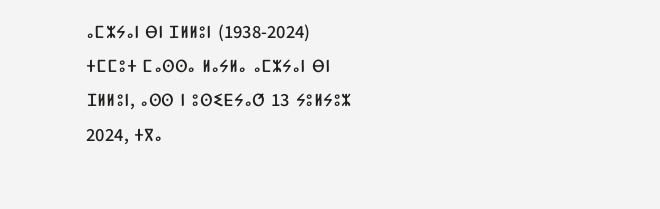ⴰⵎⵣⵢⴰⵏ ⴱⵏ ⵊⵍⵍⵓⵏ (1938-2024)
ⵜⵎⵎⵓⵜ ⵎⴰⵙⵙⴰ ⵍⴰⵢⵍⴰ ⴰⵎⵣⵢⴰⵏ ⴱⵏ ⵊⵍⵍⵓⵏ, ⴰⵙⵙ ⵏ ⵓⵙⵉⴹⵢⴰⵚ 13 ⵢⵓⵍⵢⵓⵣ 2024, ⵜⴳⴰ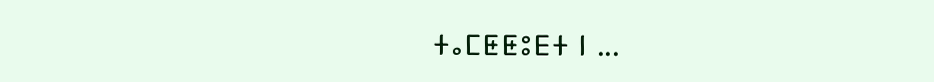ⵜⴰⵎⵟⵟⵓⴹⵜ ⵏ ...